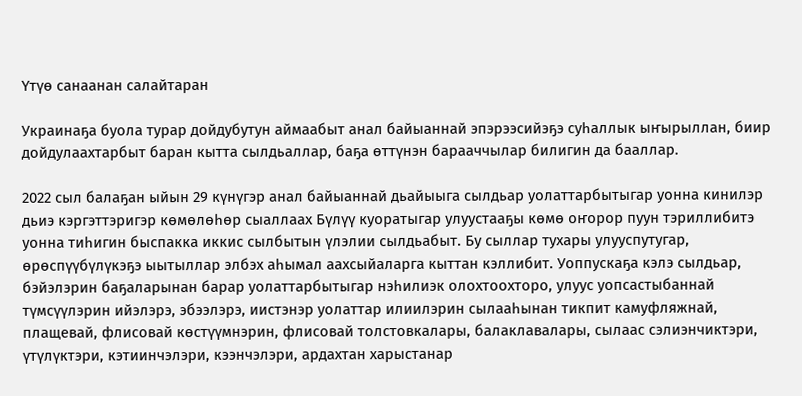Үтүө санаанан салайтаран

Украинаҕа буола турар дойдубутун аймаабыт анал байыаннай эпэрээсийэҕэ суһаллык ыҥырыллан, биир дойдулаахтарбыт баран кытта сылдьаллар, баҕа өттүнэн барааччылар билигин да бааллар.

2022 сыл балаҕан ыйын 29 күнүгэр анал байыаннай дьайыыга сылдьар уолаттарбытыгар уонна кинилэр дьиэ кэргэттэригэр көмөлөһөр сыаллаах Бүлүү куоратыгар улуустааҕы көмө оҥорор пуун тэриллибитэ уонна тиһигин быспакка иккис сылбытын үлэлии сылдьабыт. Бу сыллар тухары улууспутугар, өрөспүүбүлүкэҕэ ыытыллар элбэх аһымал аахсыйаларга кыттан кэллибит. Уоппускаҕа кэлэ сылдьар, бэйэлэрин баҕаларынан барар уолаттарбытыгар нэһилиэк олохтоохторо, улуус уопсастыбаннай түмсүүлэрин ийэлэрэ, эбээлэрэ, иистэнэр уолаттар илиилэрин сылааһынан тикпит камуфляжнай, плащевай, флисовай көстүүмнэрин, флисовай толстовкалары, балаклавалары, сылаас сэлиэнчиктэри, үтүлүктэри, кэтиинчэлэри, кээнчэлэри, ардахтан харыстанар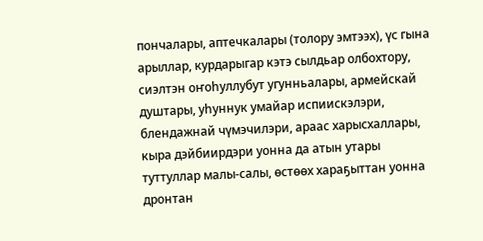пончалары, аптечкалары (толору эмтээх), үс гына арыллар, курдарыгар кэтэ сылдьар олбохтору, сиэлтэн оҥоһуллубут угунньалары, армейскай душтары, уһуннук умайар испиискэлэри, блендажнай чүмэчилэри, араас харысхаллары, кыра дэйбиирдэри уонна да атын утары туттуллар малы-салы, өстөөх хараҕыттан уонна дронтан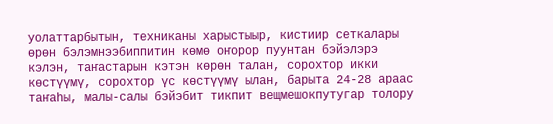уолаттарбытын, техниканы харыстыыр, кистиир сеткалары өрөн бэлэмнээбиппитин көмө оҥорор пуунтан бэйэлэрэ кэлэн, таҥастарын кэтэн көрөн талан, сорохтор икки көстүүмү, сорохтор үс көстүүмү ылан, барыта 24-28 араас таҥаһы, малы-салы бэйэбит тикпит вещмешокпутугар толору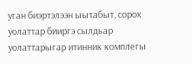уган биэртэлээн ыытабыт, сорох уолаттар бииргэ сылдьар уолаттарыгар итинник комплегы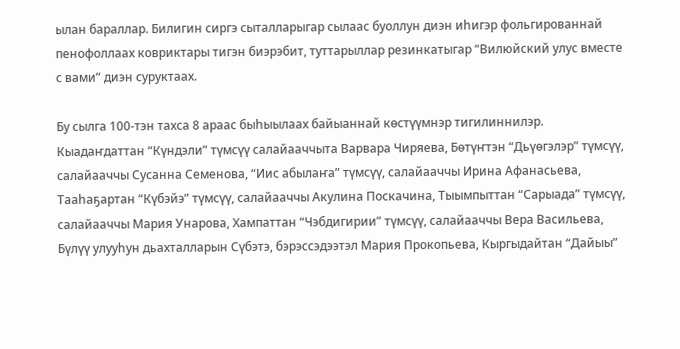ылан бараллар. Билигин сиргэ сыталларыгар сылаас буоллун диэн иһигэр фольгированнай пенофоллаах ковриктары тигэн биэрэбит, туттарыллар резинкатыгар “Вилюйский улус вместе с вами” диэн суруктаах.

Бу сылга 100-тэн тахса 8 араас быһыылаах байыаннай көстүүмнэр тигилиннилэр. Кыадаҥдаттан “Күндэли” түмсүү салайааччыта Варвара Чиряева, Бөтүҥтэн “Дьүөгэлэр” түмсүү, салайааччы Сусанна Семенова, “Иис абылаҥа” түмсүү, салайааччы Ирина Афанасьева, Тааһаҕартан “Күбэйэ” түмсүү, салайааччы Акулина Поскачина, Тыымпыттан “Сарыада” түмсүү, салайааччы Мария Унарова, Хампаттан “Чэбдигирии” түмсүү, салайааччы Вера Васильева, Бүлүү улууһун дьахталларын Сүбэтэ, бэрэссэдээтэл Мария Прокопьева, Кыргыдайтан “Дайыы”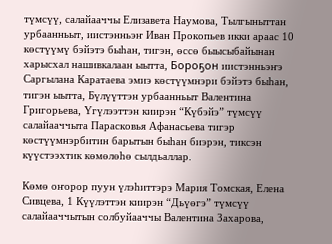түмсүү, салайааччы Елизавета Наумова, Тылгыныттан урбаанньыт, иистэнньэҥ Иван Прокопьев икки араас 10 көстүүмү бэйэтэ быһан, тигэн, өссө быысыбайынан харысхал нашивкалаан ыытта, Бороҕон иистэнньэҥэ Саргылана Каратаева эмиэ көстүүмнэри бэйэтэ быһан, тигэн ыытта, Бүлүүттэн урбаанньыт Валентина Григорьева, Үгүлээттэн киирэн “Күбэйэ” түмсүү салайааччыта Парасковья Афанасьева тигэр көстүүмнэрбитин барытын быһан биэрэн, тиксэн күүстээхтик көмөлөһө сылдьаллар.

Көмө оҥорор пуун үлэһиттэрэ Мария Томская, Елена Сивцева, 1 Күүлэттэн киирэн “Дьүөгэ” түмсүү салайааччытын солбуйааччы Валентина Захарова,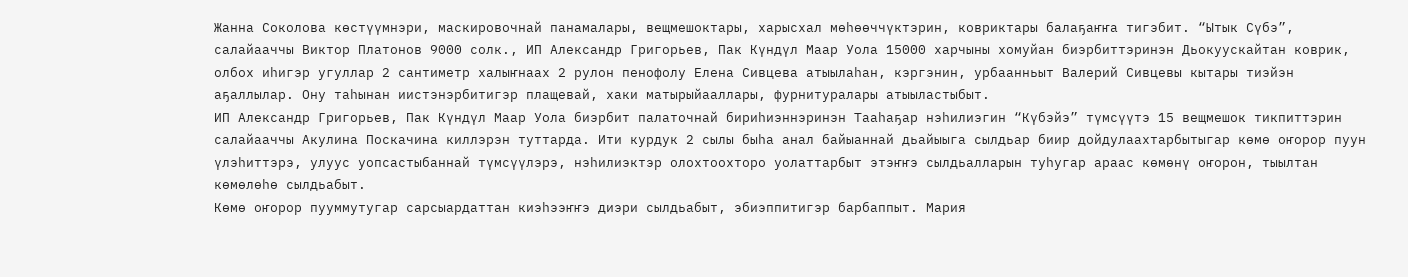Жанна Соколова көстүүмнэри, маскировочнай панамалары, вещмешоктары, харысхал мөһөөччүктэрин, ковриктары балаҕаҥҥа тигэбит. “Ытык Сүбэ”, салайааччы Виктор Платонов 9000 солк., ИП Александр Григорьев, Пак Күндүл Маар Уола 15000 харчыны хомуйан биэрбиттэринэн Дьокуускайтан коврик, олбох иһигэр угуллар 2 сантиметр халыҥнаах 2 рулон пенофолу Елена Сивцева атыылаһан, кэргэнин, урбаанньыт Валерий Сивцевы кытары тиэйэн аҕаллылар. Ону таһынан иистэнэрбитигэр плащевай, хаки матырыйааллары, фурнитуралары атыыластыбыт.
ИП Александр Григорьев, Пак Күндүл Маар Уола биэрбит палаточнай бириһиэннэринэн Тааһаҕар нэһилиэгин “Күбэйэ” түмсүүтэ 15 вещмешок тикпиттэрин салайааччы Акулина Поскачина киллэрэн туттарда. Ити курдук 2 сылы быһа анал байыаннай дьайыыга сылдьар биир дойдулаахтарбытыгар көмө оҥорор пуун үлэһиттэрэ, улуус уопсастыбаннай түмсүүлэрэ, нэһилиэктэр олохтоохторо уолаттарбыт этэҥҥэ сылдьалларын туһугар араас көмөнү оҥорон, тыылтан көмөлөһө сылдьабыт.
Көмө оҥорор пууммутугар сарсыардаттан киэһээҥҥэ диэри сылдьабыт, эбиэппитигэр барбаппыт. Мария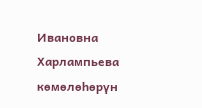Ивановна Харлампьева көмөлөһөрүн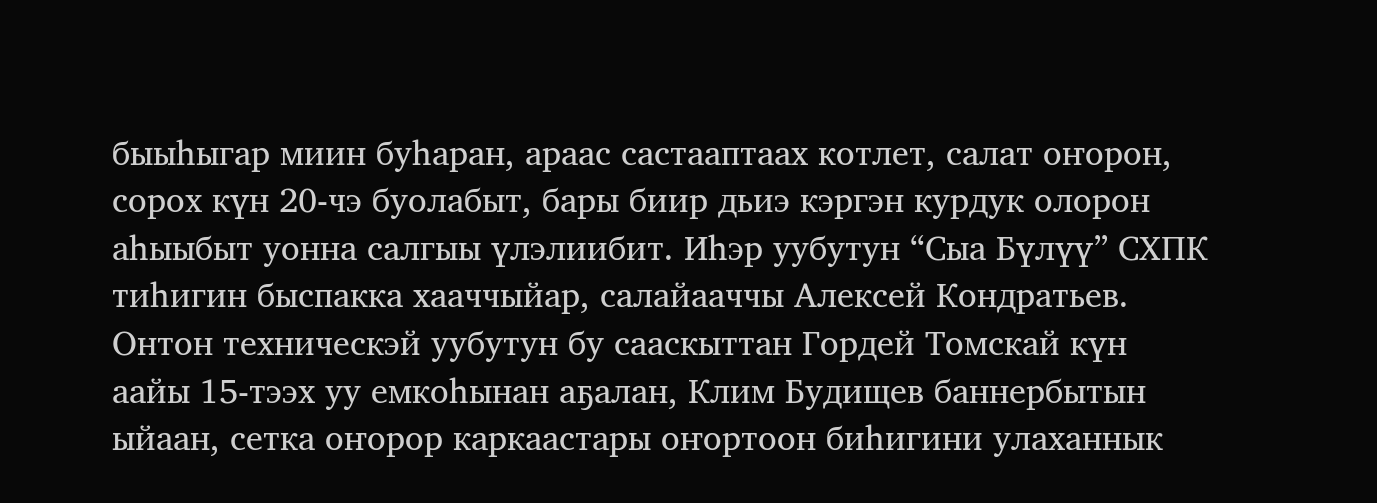быыһыгар миин буһаран, араас састааптаах котлет, салат оҥорон, сорох күн 20-чэ буолабыт, бары биир дьиэ кэргэн курдук олорон аһыыбыт уонна салгыы үлэлиибит. Иһэр уубутун “Сыа Бүлүү” СХПК тиһигин быспакка хааччыйар, салайааччы Алексей Кондратьев. Онтон техническэй уубутун бу сааскыттан Гордей Томскай күн аайы 15-тээх уу емкоһынан аҕалан, Клим Будищев баннербытын ыйаан, сетка оҥорор каркаастары оҥортоон биһигини улаханнык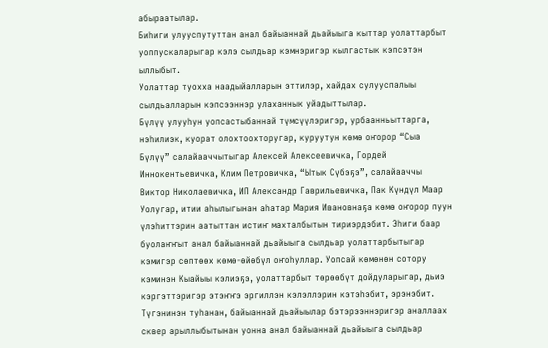абыраатылар.
Биһиги улууспутуттан анал байыаннай дьайыыга кыттар уолаттарбыт уоппускаларыгар кэлэ сылдьар кэмнэригэр кылгастык кэпсэтэн ыллыбыт.
Уолаттар туохха наадыйалларын эттилэр, хайдах сулууспалыы сылдьалларын кэпсээннэр улаханнык уйадыттылар.
Бүлүү улууһун уопсастыбаннай түмсүүлэригэр, урбаанньыттарга, нэһилиэк, куорат олохтоохторугар, куруутун көмө оҥорор “Сыа Бүлүү” салайааччытыгар Алексей Алексеевичка, Гордей Иннокентьевичка, Клим Петровичка, “Ытык Сүбэҕэ”, салайааччы Виктор Николаевичка, ИП Александр Гаврильевичка, Пак Күндүл Маар Уолугар, итии аһылыгынан аһатар Мария Ивановнаҕа көмө оҥорор пуун үлэһиттэрин аатыттан истиҥ махталбытын тириэрдэбит. Эһиги баар буолаҥҥыт анал байыаннай дьайыыга сылдьар уолаттарбытыгар кэмигэр сөптөөх көмө-өйөбүл оҥоһуллар. Уопсай көмөнөн сотору кэминэн Кыайыы кэлиэҕэ, уолаттарбыт төрөөбүт дойдуларыгар, дьиэ кэргэттэригэр этэҥҥэ эргиллэн кэлэллэрин кэтэһэбит, эрэнэбит.
Түгэнинэн туһанан, байыаннай дьайыылар бэтэрээннэригэр аналлаах сквер арыллыбытынан уонна анал байыаннай дьайыыга сылдьар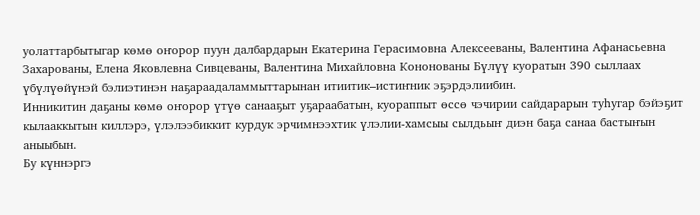уолаттарбытыгар көмө оҥорор пуун далбардарын Екатерина Герасимовна Алексееваны, Валентина Афанасьевна Захарованы, Елена Яковлевна Сивцеваны, Валентина Михайловна Кононованы Бүлүү куоратын 390 сыллаах үбүлүөйүнэй бэлиэтинэн наҕараадаламмыттарынан итиитик–истиҥник эҕэрдэлиибин.
Инникитин даҕаны көмө оҥорор үтүө санааҕыт уҕараабатын, куораппыт өссө чэчирии сайдарарын туһугар бэйэҕит кылааккытын киллэрэ, үлэлээбиккит курдук эрчимнээхтик үлэлии-хамсыы сылдьыҥ диэн баҕа санаа бастыҥын аныыбын.
Бу күннэргэ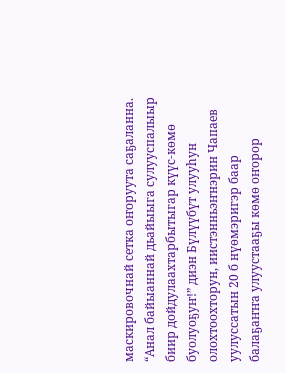маскировочнай сетка оҥоруута саҕаланна.
“Анал байыаннай дьайыыга сулууспалыыр биир дойдулаахтарбытыгар күүс-көмө буолуоҕуҥ!” диэн Бүлүүбүт улууһун олохтоохторун, иистэнньэҥнэрин Чапаев уулуссатын 20 б нүөмэригэр баар балаҕаҥҥа улуустааҕы көмө оҥорор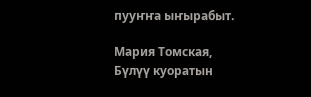пууҥҥа ыҥырабыт.

Мария Томская, Бүлүү куоратын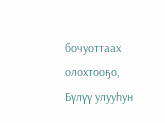бочуоттаах олохтооҕо, Бүлүү улууһун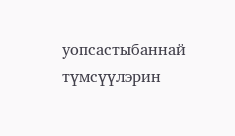уопсастыбаннай түмсүүлэрин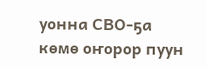уонна СВО-ҕа көмө оҥорор пуун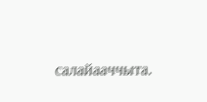салайааччыта.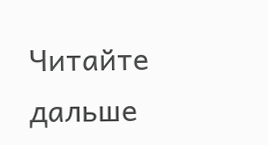Читайте дальше